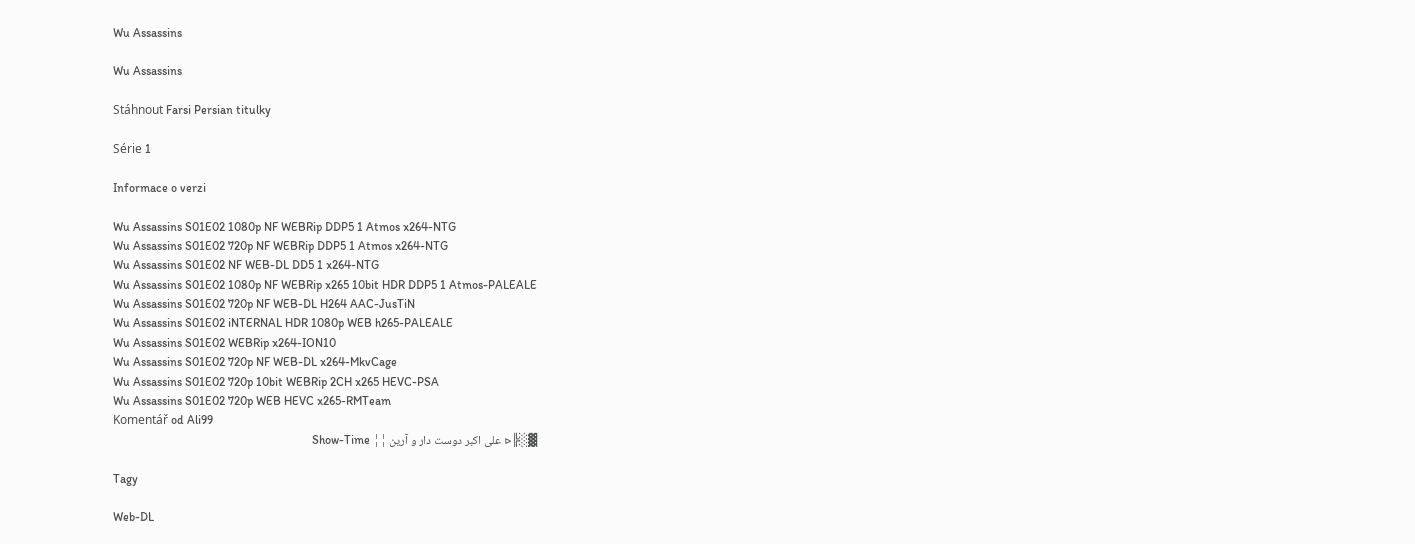Wu Assassins

Wu Assassins

Stáhnout Farsi Persian titulky

Série 1

Informace o verzi

Wu Assassins S01E02 1080p NF WEBRip DDP5 1 Atmos x264-NTG
Wu Assassins S01E02 720p NF WEBRip DDP5 1 Atmos x264-NTG
Wu Assassins S01E02 NF WEB-DL DD5 1 x264-NTG
Wu Assassins S01E02 1080p NF WEBRip x265 10bit HDR DDP5 1 Atmos-PALEALE
Wu Assassins S01E02 720p NF WEB-DL H264 AAC-JusTiN
Wu Assassins S01E02 iNTERNAL HDR 1080p WEB h265-PALEALE
Wu Assassins S01E02 WEBRip x264-ION10
Wu Assassins S01E02 720p NF WEB-DL x264-MkvCage
Wu Assassins S01E02 720p 10bit WEBRip 2CH x265 HEVC-PSA
Wu Assassins S01E02 720p WEB HEVC x265-RMTeam
Komentář od Ali99
▓░╠▷ علی اکبر دوست‌ دار و آرین ¦¦ Show-Time

Tagy

Web-DL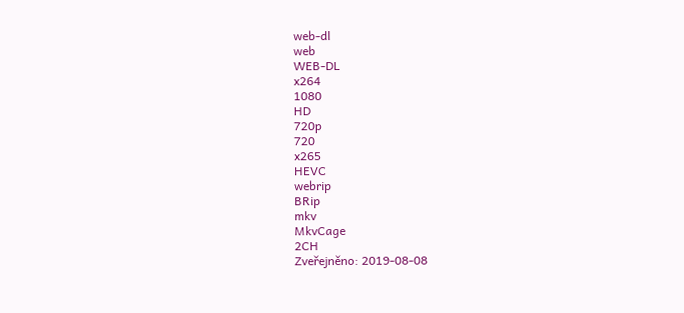web-dl
web
WEB-DL
x264
1080
HD
720p
720
x265
HEVC
webrip
BRip
mkv
MkvCage
2CH
Zveřejněno: 2019-08-08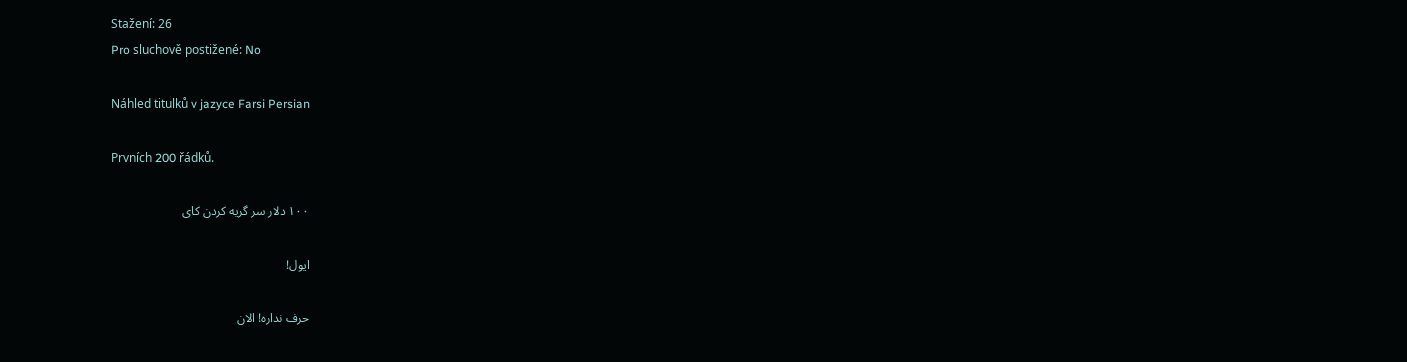Stažení: 26
Pro sluchově postižené: No

Náhled titulků v jazyce Farsi Persian

Prvních 200 řádků.

۱۰۰ دلار سر گریه کردن کای

ایول!

حرف نداره! الان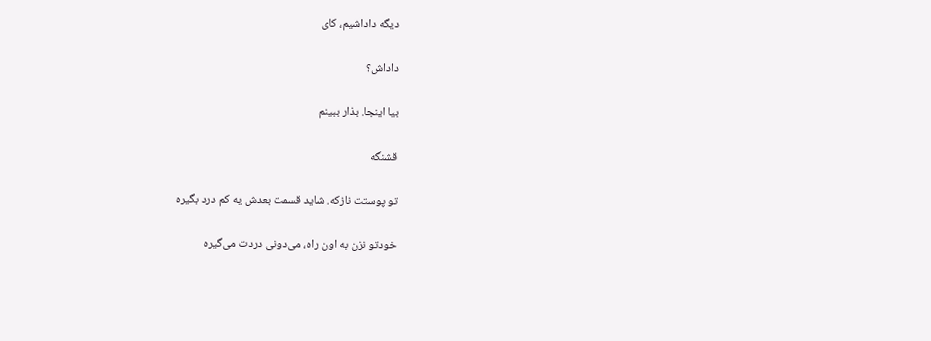دیگه داداشیم،‌ کای

داداش؟

بیا اینجا. بذار ببینم

قشنگه

تو پوستت نازکه. شاید قسمت بعدش یه کم درد بگیره

خودتو نزن به اون راه، می‌دونی دردت می‌گیره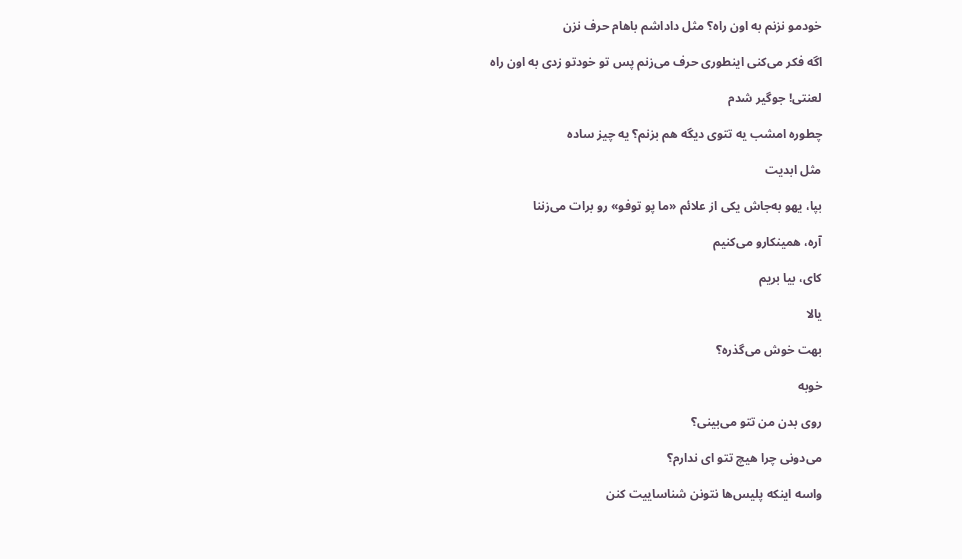خودمو نزنم به اون راه؟ مثل داداشم باهام حرف نزن

اگه فکر می‌کنی اینطوری حرف می‌زنم پس تو خودتو زدی به اون راه

لعنتی! جوگیر شدم

چطوره امشب یه تتوی دیگه هم بزنم؟ یه چیز ساده

مثل ابدیت

بپا، یهو به‌جاش یکی از علائم «ما پو توفو» رو برات می‌زننا

آره، همینکارو می‌کنیم

کای، بیا بریم

یالا

بهت خوش می‌گذره؟

خوبه

روی بدن من تتو می‌بینی؟

می‌دونی چرا هیچ تتو ای ندارم؟

واسه اینکه پلیس‌ها نتونن شناساییت کنن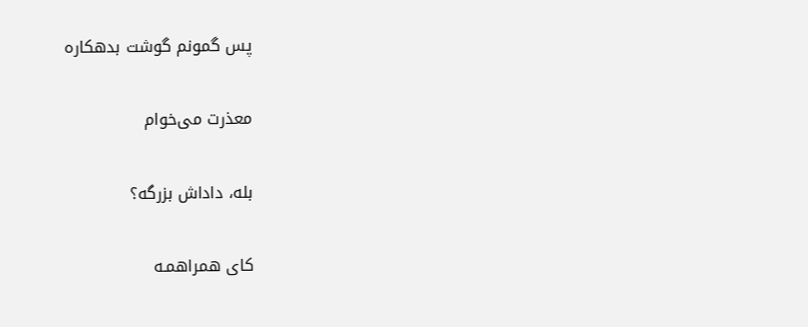پس گمونم گوشت بدهکاره

معذرت می‌خوام

بله، داداش بزرگه؟

کای همراهمـه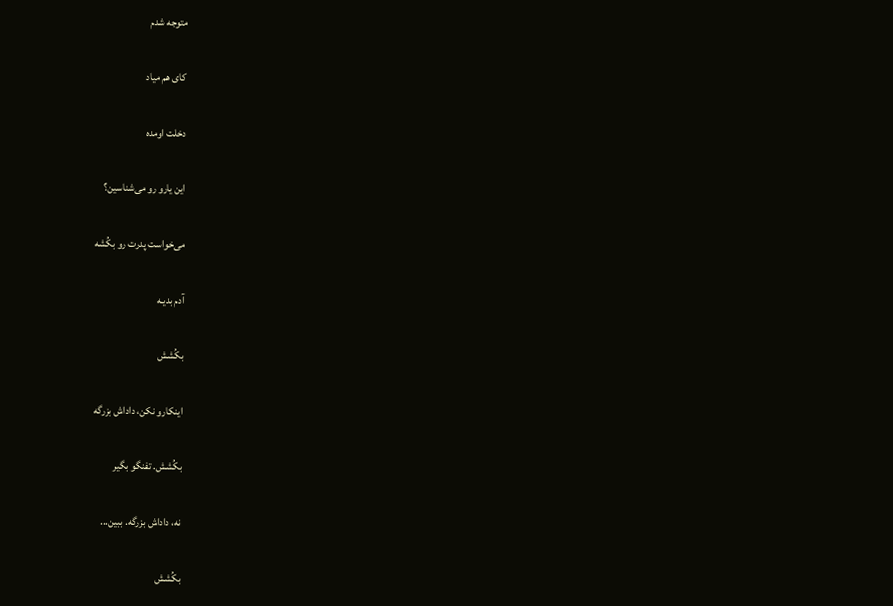متوجه شدم

کای هم میاد

دخلت اومده

این یارو رو می‌شناسین؟

می‌خواست پدرت رو بکُشه

آدم بدیـه

بکُشش

اینکارو نکن، داداش بزرگه

بکُشش. تفنگو بگیر

نه، داداش بزرگه. ببین...

بکُشش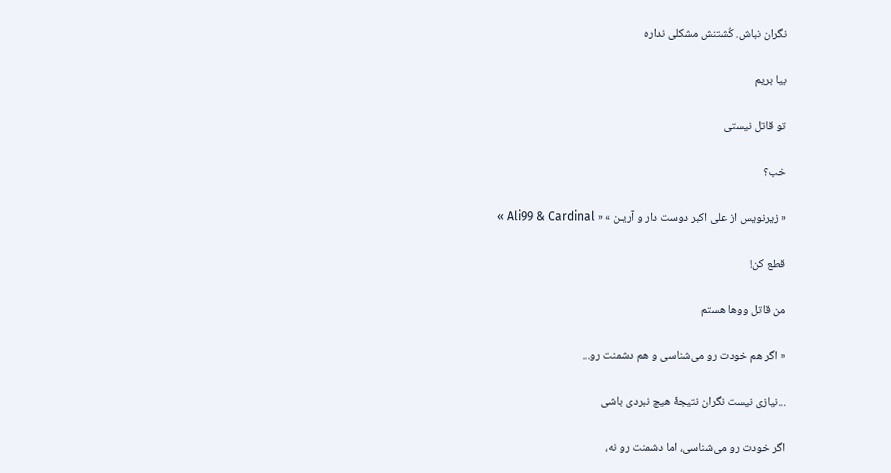نگران نباش. کُشتنش مشکلی نداره

بیا بریم

تو قاتل نیستی

خب؟

« زیرنویس از علی اکبر دوست دار و آریـن » « Ali99 & Cardinal »

قطع کن!

من قاتل ووها هستم

« اگر هم خودت رو می‌شناسی و هم دشمنت رو...

...نیازی نیست نگران نتیجۀ هیچ نبردی باشی

اگر خودت رو می‌شناسی، اما دشمنت رو نه،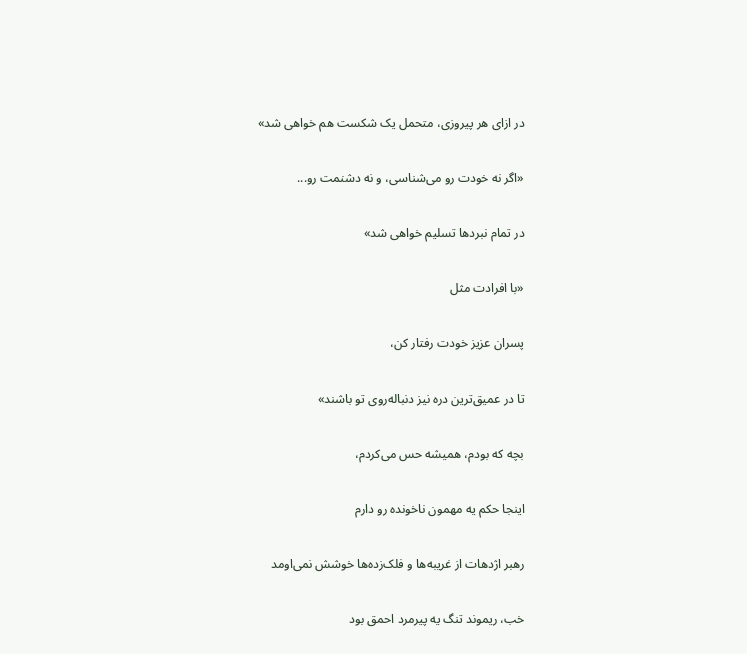در ازای هر پیروزی، متحمل یک شکست هم خواهی شد»

«اگر نه خودت رو می‌شناسی، و نه دشنمت رو...

در تمام نبردها تسلیم خواهی شد»

«با افرادت مثل

پسران عزیز خودت رفتار کن،

تا در عمیق‌ترین دره‌ نیز دنباله‌روی تو باشند»

بچه که بودم، همیشه حس می‌کردم،

اینجا حکم یه مهمون ناخونده رو دارم

رهبر اژدهات از غریبه‌ها و فلک‌زده‌ها خوشش نمی‌اومد

خب، ریموند تنگ یه پیرمرد احمق بود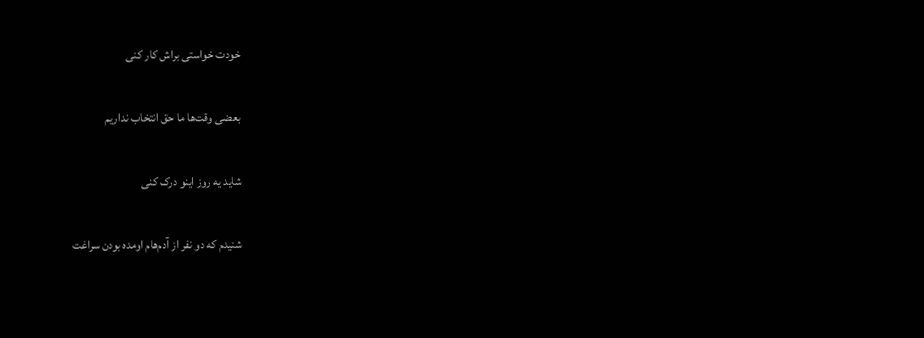خودت خواستی براش کار کنی

بعضی وقت‌ها ما حق انتخاب نداریم

شاید یه روز اینو درک کنی

شنیدم که دو نفر از آدم‌هام اومده بودن سراغت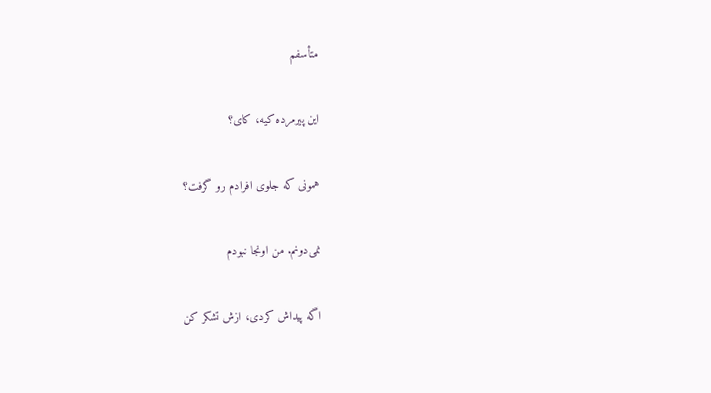متأسفم

این پیرمرده کیه، کای؟

همونی که جلوی افرادم رو گرفت؟

نمی‌دونم. من اونجا نبودم

اگه پیداش کردی، ازش تشکر کن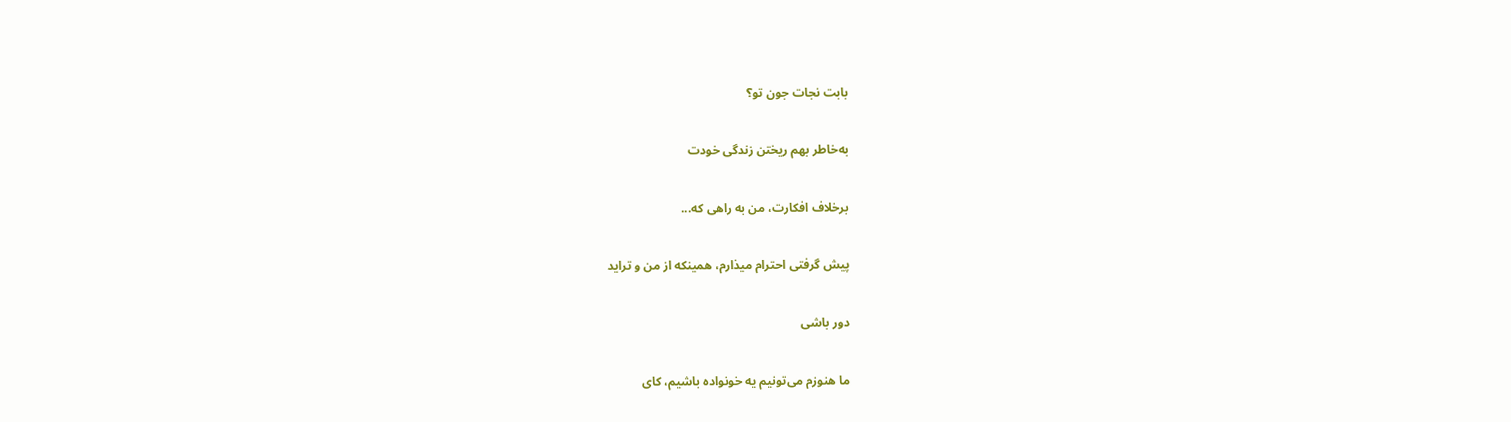بابت نجات جون تو؟

به‌خاطر بهم ریختن زندگی خودت

برخلاف افکارت، من به راهی که...

پیش گرفتی احترام میذارم، همینکه از من و تراید

دور باشی

ما هنوزم می‌تونیم یه خونواده باشیم، کای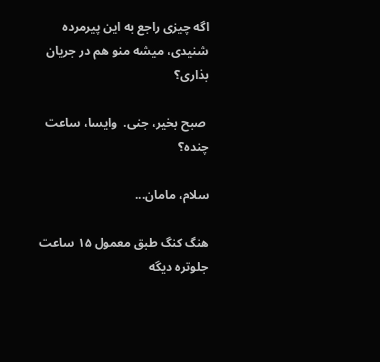اگه چیزی راجع به این پیرمرده شنیدی، میشه منو هم در جریان بذاری؟

 صبح بخیر، جنی.  وایسا، ساعت چنده؟

سلام، مامان...

هنگ کنگ طبق معمول ۱۵ ساعت جلوتره دیگه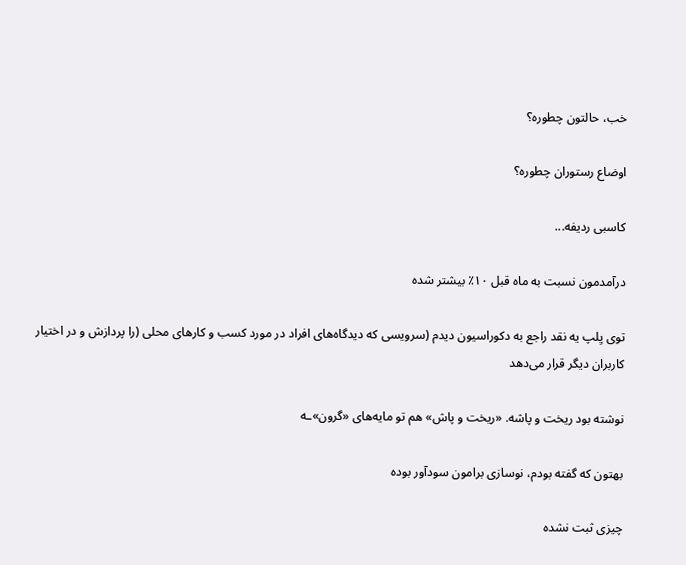خب، حالتون چطوره؟

اوضاع رستوران چطوره؟

کاسبی ردیفه...

درآمدمون نسبت به ماه قبل ۱۰٪ بیشتر شده

توی یِلپ یه نقد راجع به دکوراسیون دیدم (سرویسی که دیدگاه‌های افراد در مورد کسب و کارهای محلی (را پردازش و در اختیار کاربران دیگر قرار می‌دهد

نوشته بود ریخت و پاشه. «ریخت و پاش» هم تو مایه‌های «گرون»ـه

بهتون که گفته بودم، نوسازی برامون سودآور بوده

چیزی ثبت نشده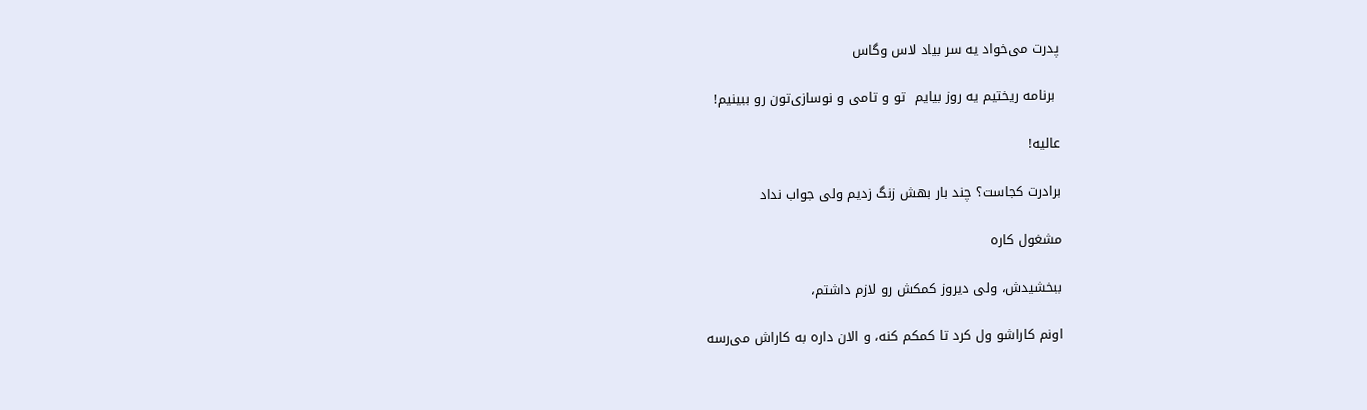پدرت می‌خواد یه سر بیاد لاس وگاس

 برنامه ریختیم یه روز بیایم  تو و تامی و نوسازی‌تون رو ببینیم!

عالیه!

برادرت کجاست؟ چند بار بهش زنگ زدیم ولی جواب نداد

مشغول کاره

ببخشیدش، ولی دیروز کمکش رو لازم داشتم،

اونم کاراشو ول کرد تا کمکم کنه، و الان داره به کاراش می‌رسه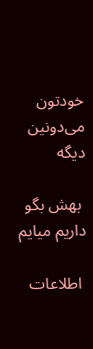خودتون می‌دونین دیگه

 بهش بگو داریم میایم

 اطلاعات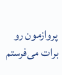پروازمون رو برات می‌فرستم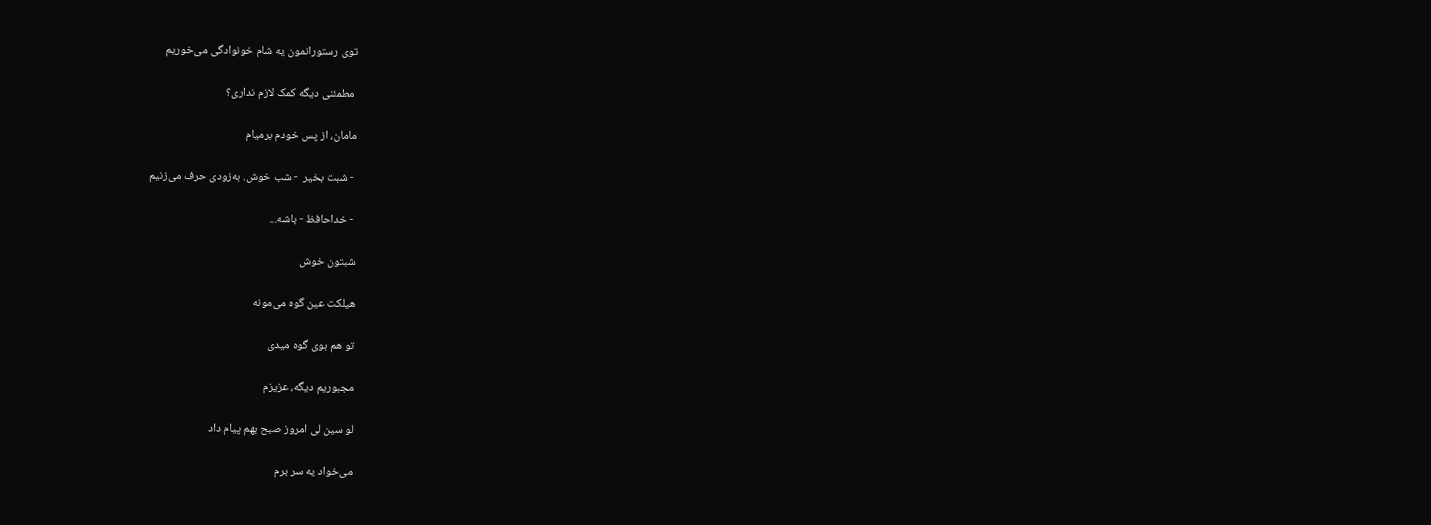توی رستورانمون یه شام خونوادگی می‌خوریم

 مطمئنی دیگه کمک لازم نداری؟

مامان، از پس خودم برمیام

 - شبت بخیر  - شب خوش. به‌زودی حرف می‌زنیم

 - خداحافظ - باشه...

شبتون خوش

هیلکت عین گوه می‌مونه

تو هم بوی گوه میدی

مجبوریم دیگه، عزیزم

لو سین لی امروز صبح بهم پیام داد

می‌خواد یه سر برم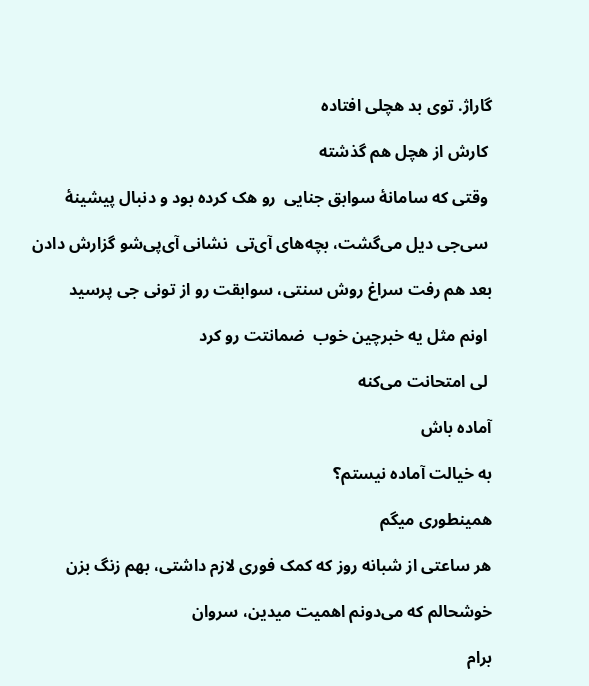گاراژ. توی بد هچلی افتاده

 کارش از هچل هم گذشته

 وقتی که سامانۀ سوابق جنایی  رو هک کرده بود و دنبال پیشینۀ

 سی‌جی دیل می‌گشت، بچه‌های آی‌تی  نشانی آی‌پی‌شو گزارش دادن

بعد هم رفت سراغ روش سنتی، سوابقت رو از تونی جی پرسید

 اونم مثل یه خبرچین خوب  ضمانتت رو کرد

 لی امتحانت می‌کنه

آماده باش

به خیالت آماده نیستم؟

همینطوری میگم

هر ساعتی از شبانه روز که کمک فوری لازم داشتی، بهم زنگ بزن

خوشحالم که می‌دونم اهمیت میدین، سروان‌

برام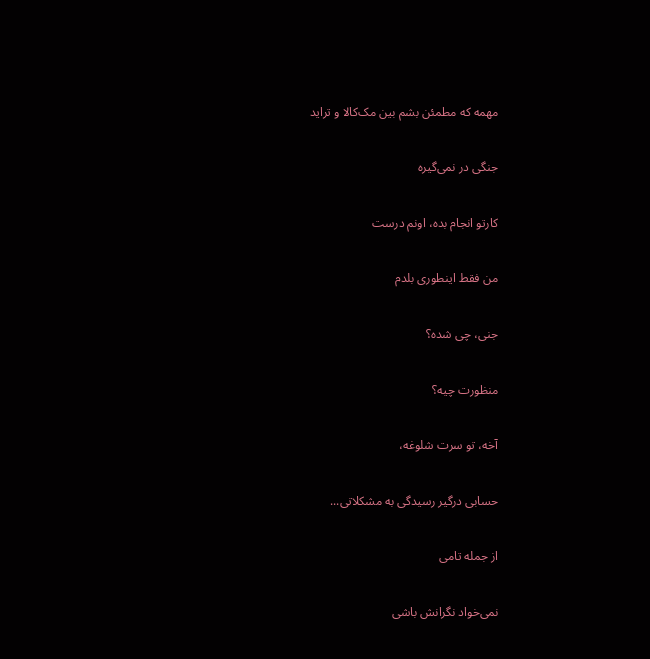مهمه که مطمئن بشم بین مک‌کالا و تراید

جنگی در نمی‌گیره

کارتو انجام بده، اونم درست

من فقط اینطوری بلدم

جنی، چی شده؟

منظورت چیه؟

آخه، تو سرت شلوغه،

حسابی درگیر رسیدگی به مشکلاتی...

از جمله تامی

نمی‌خواد نگرانش باشی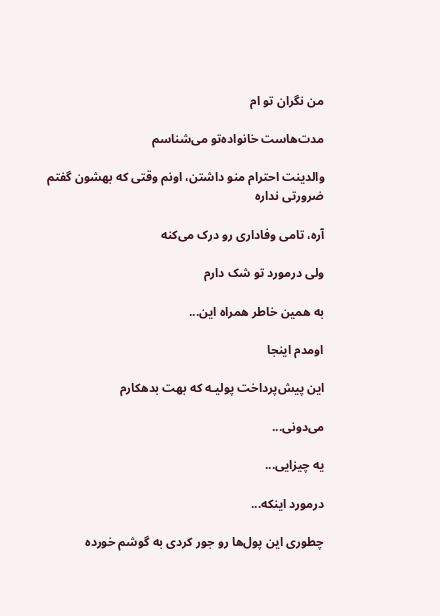من نگران تو ام

مدت‌هاست خانواده‌تو می‌شناسم

والدینت احترام منو داشتن، اونم وقتی که بهشون گفتم ضرورتی نداره

آره، تامی وفاداری رو درک می‌کنه

ولی درمورد تو شک دارم

به همین خاطر همراه این...

اومدم اینجا

این پیش‌پرداخت پولیـه که بهت بدهکارم

می‌دونی...

یه چیزایی...

درمورد اینکه...

چطوری این پول‌ها رو جور کردی به گوشم خورده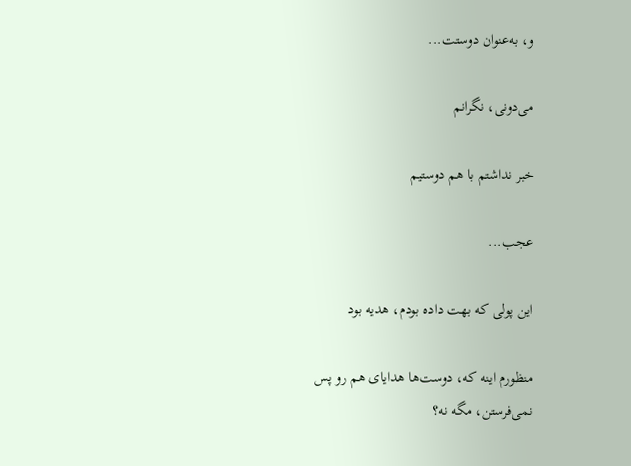و، به‌عنوان دوستت...

می‌دونی، نگرانم

خبر نداشتم با هم دوستیم

عجب...

این پولی که بهت داده بودم، هدیه بود

منظورم اینه که، دوست‌ها هدایای هم رو پس نمی‌فرستن، مگه نه؟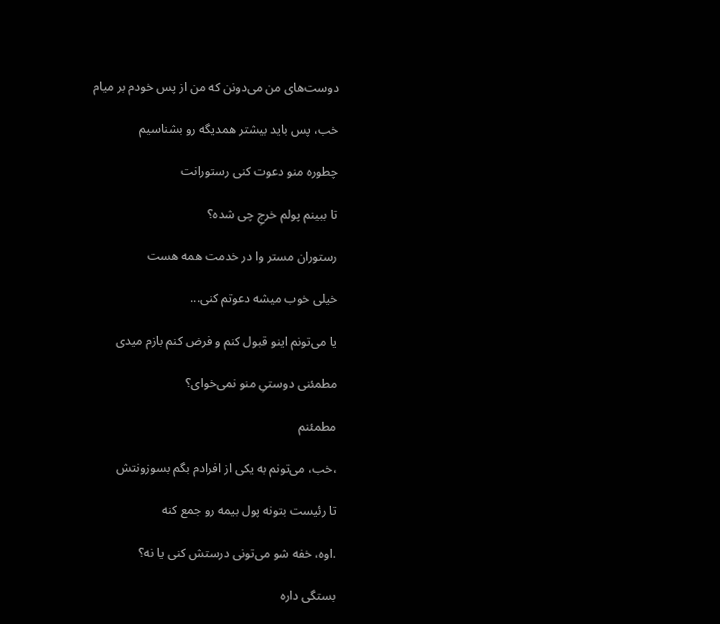دوست‌های من می‌دونن که من از پس خودم بر میام

خب، پس باید بیشتر همدیگه رو بشناسیم

چطوره منو دعوت کنی رستورانت

تا ببینم پولم خرجِ چی شده؟

رستوران مستر وا در خدمت همه هست

خیلی خوب میشه دعوتم کنی...

یا می‌تونم اینو قبول کنم و فرض کنم بازم میدی

مطمئنی دوستیِ منو نمی‌خوای؟

مطمئنم

،خب، می‌تونم به یکی از افرادم بگم بسوزونتش

تا رئیست بتونه پول بیمه رو جمع کنه

.اوه، خفه شو می‌تونی درستش کنی یا نه؟

بستگی داره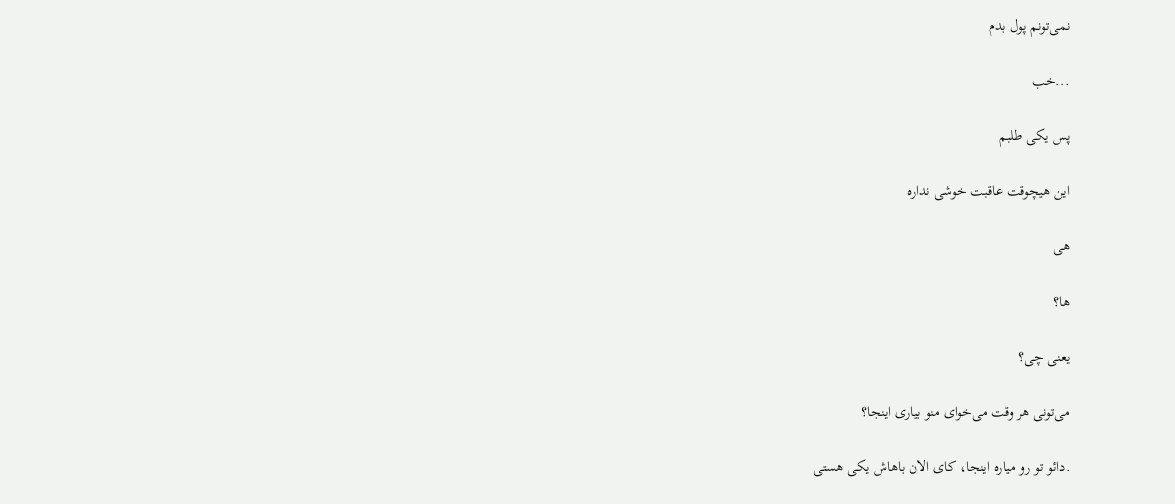نمی‌تونم پول بدم

...خب

پس یکی طلبم

این هیچوقت عاقبت خوشی نداره

هی

ها؟

یعنی چی؟

می‌تونی هر وقت می‌خوای منو بیاری اینجا؟

.دائو تو رو میاره اینجا، کای الان باهاش یکی هستی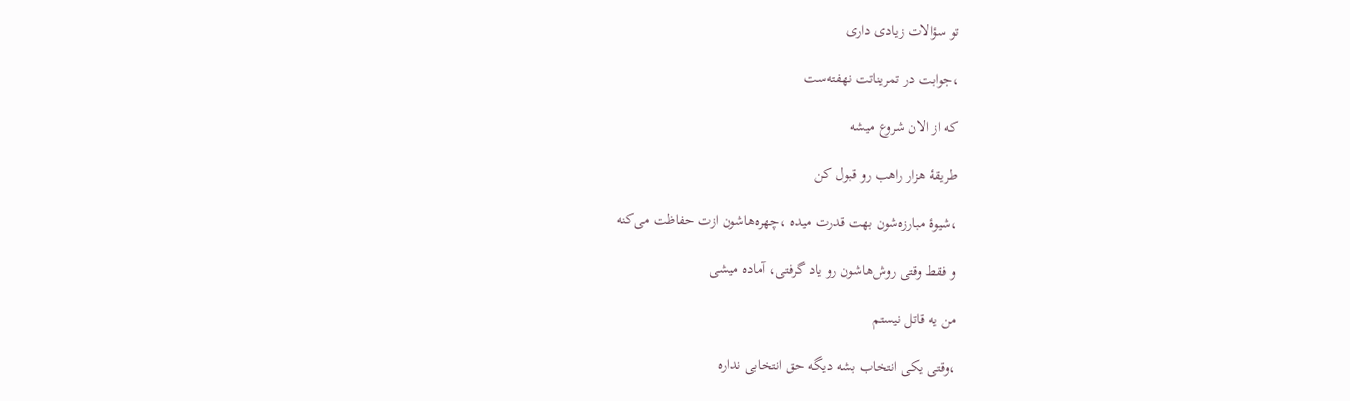تو سؤالات زیادی داری

،جوابت در تمریناتت نهفته‌ست

که از الان شروع میشه

طریقۀ هزار راهب رو قبول کن

،شیوۀ مبارزه‌شون بهت قدرت میده ،چهره‌هاشون ازت حفاظت می‌کنه

و فقط وقتی روش‌هاشون رو یاد گرفتی، آماده میشی

من یه قاتل نیستم

،وقتی یکی انتخاب بشه دیگه حق انتخابی نداره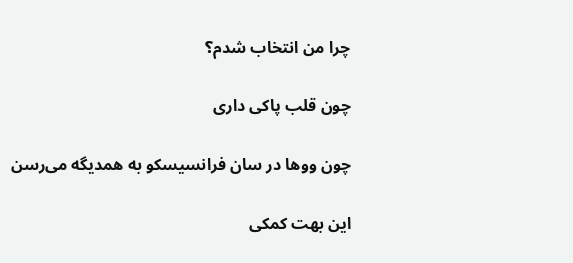چرا من انتخاب شدم؟

چون قلب پاکی داری

چون ووها در سان فرانسیسکو به همدیگه می‌رسن

این بهت کمکی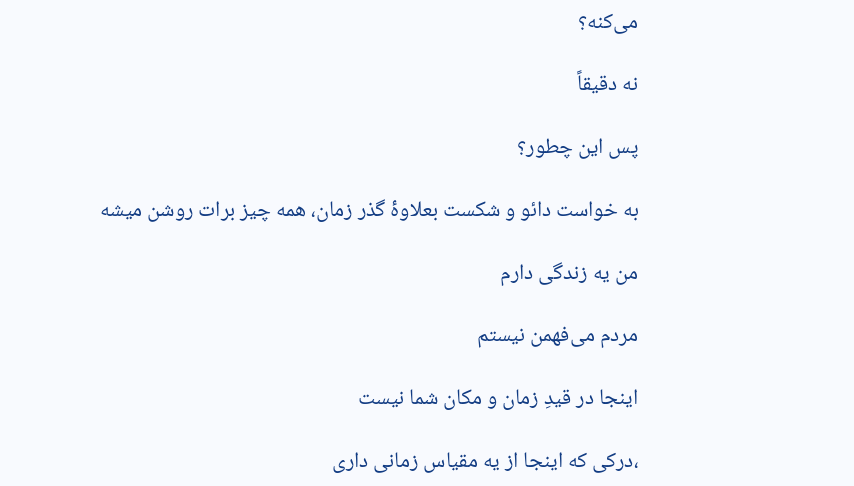می‌کنه؟

نه دقیقاً

پس این چطور؟

به خواست دائو و شکست بعلاوۀ گذر زمان، همه چیز برات روشن میشه

من یه زندگی دارم

مردم می‌فهمن نیستم

اینجا در قیدِ زمان و مکان شما نیست

،درکی که اینجا از یه مقیاس زمانی داری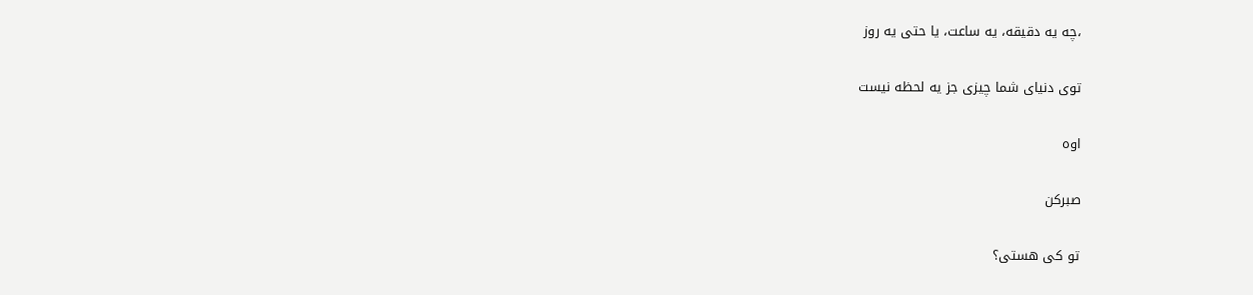،چه یه دقیقه، یه ساعت، یا حتی یه روز

توی دنیای شما چیزی جز یه لحظه نیست

اوه

صبرکن

تو کی هستی؟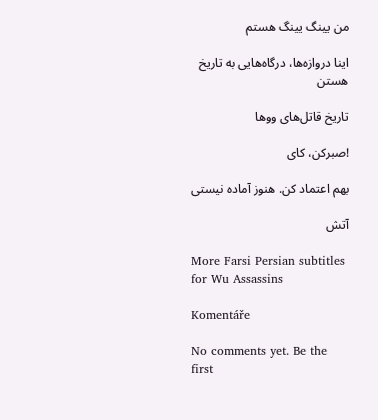من یینگ یینگ هستم

اینا دروازه‌ها، درگاه‌هایی به تاریخ هستن

تاریخ قاتل‌های ووها

!صبرکن، کای

بهم اعتماد کن. هنوز آماده نیستی

آتش

More Farsi Persian subtitles for Wu Assassins

Komentáře

No comments yet. Be the first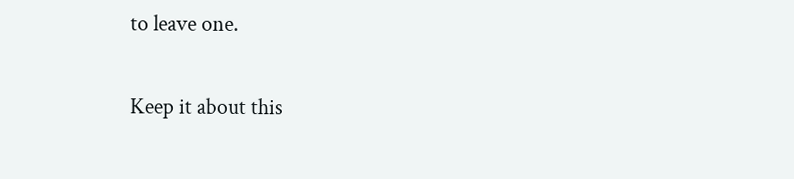to leave one.

Keep it about this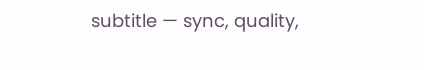subtitle — sync, quality,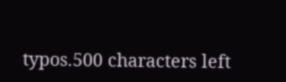typos.500 characters left